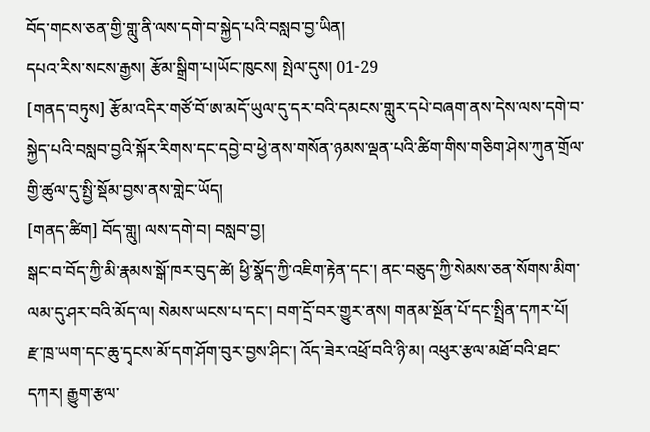བོད་གངས་ཅན་གྱི་གླུ་ནི་ལས་དགེ་བ་སྐྱེད་པའི་བསླབ་བྱ་ཡིན།
དཔའ་རིས་སངས་རྒྱས། རྩོམ་སྒྲིག་པ།ཡོང་ཁུངས། སྤེལ་དུས། 01-29
[གནད་བཏུས] རྩོམ་འདིར་གཙོ་བོ་ཨ་མདོ་ཡུལ་དུ་དར་བའི་དམངས་གླུར་དཔེ་བཞག་ནས་དེས་ལས་དགེ་བ་སྐྱེད་པའི་བསླབ་བྱའི་སྐོར་རིགས་དང་དབྱེ་བ་ཕྱེ་ནས་གསོན་ཉམས་ལྡན་པའི་ཚིག་གིས་གཅིག་ཤེས་ཀུན་གྲོལ་གྱི་ཚུལ་དུ་སྤྱི་སྡོམ་བྱས་ནས་གླེང་ཡོད།
[གནད་ཚིག] བོད་གླུ། ལས་དགེ་བ། བསླབ་བྱ།
སྒང་བ་བོད་ཀྱི་མི་རྣམས་སྒོ་ཁར་བུད་ཚེ། ཕྱི་སྣོད་ཀྱི་འཇིག་རྟེན་དང་། ནང་བཅུད་ཀྱི་སེམས་ཅན་སོགས་མིག་ལམ་དུ་ཤར་བའི་མོད་ལ། སེམས་ཡངས་པ་དང་། བག་དྲོ་བར་གྱུར་ནས། གནམ་སྔོན་པོ་དང་སྤྲིན་དཀར་པོ། རྫ་ཁྲ་ཡག་དང་ཆུ་དྭངས་མོ་དག་ཤོག་བུར་བྱས་ཤིང་། འོད་ཟེར་འཕྲོ་བའི་ཉི་མ། འཕུར་རྩལ་མཐོ་བའི་ཐང་དཀར། རྒྱུག་རྩལ་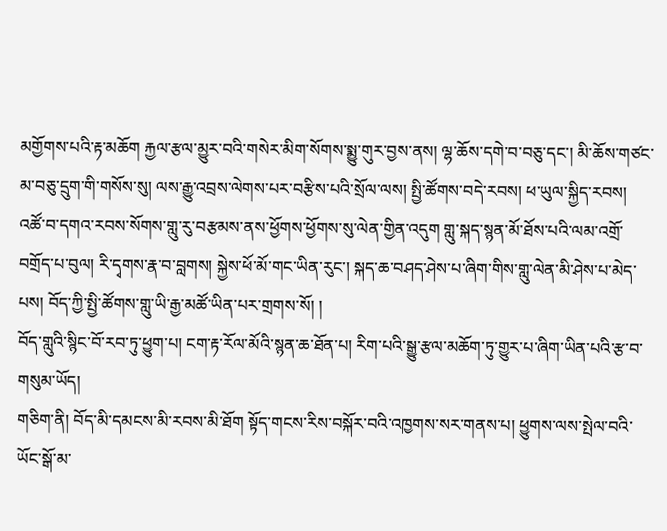མགྱོགས་པའི་རྟ་མཆོག རྐྱལ་རྩལ་མྱུར་བའི་གསེར་མིག་སོགས་སྨྱུ་གུར་བྱས་ནས། ལྷ་ཆོས་དགེ་བ་བཅུ་དང་། མི་ཆོས་གཙང་མ་བཅུ་དྲུག་གི་གསོས་སུ། ལས་རྒྱུ་འབྲས་ལེགས་པར་བརྩིས་པའི་སྲོལ་ལས། སྤྱི་ཚོགས་བདེ་རབས། ཕ་ཡུལ་སྐྱིད་རབས། འཚོ་བ་དགའ་རབས་སོགས་གླུ་རུ་བརྩམས་ནས་ཕྱོགས་ཕྱོགས་སུ་ལེན་གྱིན་འདུག གླུ་སྐད་སྙན་མོ་ཐོས་པའི་ལམ་འགྲོ་བགྲོད་པ་བུལ། རི་དྭགས་རྣ་བ་བླགས། སྐྱེས་ཕོ་མོ་གང་ཡིན་རུང་། སྐད་ཆ་བཤད་ཤེས་པ་ཞིག་གིས་གླུ་ལེན་མི་ཤེས་པ་མེད་པས། བོད་ཀྱི་སྤྱི་ཚོགས་གླུ་ཡི་རྒྱ་མཚོ་ཡིན་པར་གྲགས་སོ། །
བོད་གླུའི་སྙིང་བོ་རབ་ཏུ་ཕྱུག་པ། ངག་རྟ་རོལ་མོའི་སྙན་ཆ་ཐོན་པ། རིག་པའི་སྒྱུ་རྩལ་མཆོག་ཏུ་གྱུར་པ་ཞིག་ཡིན་པའི་རྩ་བ་གསུམ་ཡོད།
གཅིག་ནི། བོད་མི་དམངས་མི་རབས་མི་ཐོག སྟོད་གངས་རིས་བསྐོར་བའི་འཁྱགས་སར་གནས་པ། ཕྱུགས་ལས་སྤེལ་བའི་ཡོང་སྒོ་མ་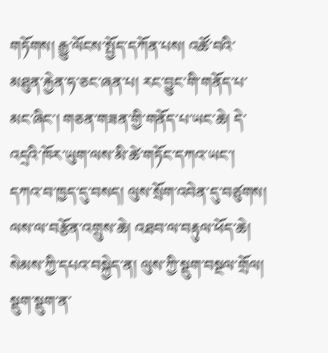གཏོགས། རྒྱུ་ལོངས་སྤྱོད་དཀོན་པས། འཚོ་བའི་མཐུན་རྐྱེན་ཧ་ཅང་ཞན་པ། རང་བྱུང་གི་གནོད་པ་མང་ཞིང་། གཅན་གཟན་གྱི་གནོད་པ་ཡང་ཆེ། དེ་འདྲའི་ཁོར་ཡུག་ལས་མི་ཚེ་གཏོང་དཀའ་ཡང་། དཀའ་བ་ཁྱད་དུ་བསད། ལུས་སྲོག་འབེན་དུ་བཙུགས། ལས་ལ་བརྩོན་འགྲུས་ཆེ། འཐབ་ལ་བརྟུལ་ཕོད་ཆེ། སེམས་ཀྱི་དཔའ་བསྐྱེད་ན། ལུས་ཀྱི་སྡུག་བསྔལ་གྲོལ། སྡུག་སྡུག་ན་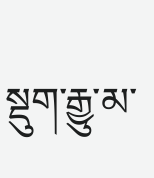སྡུག་རྒྱུ་མ་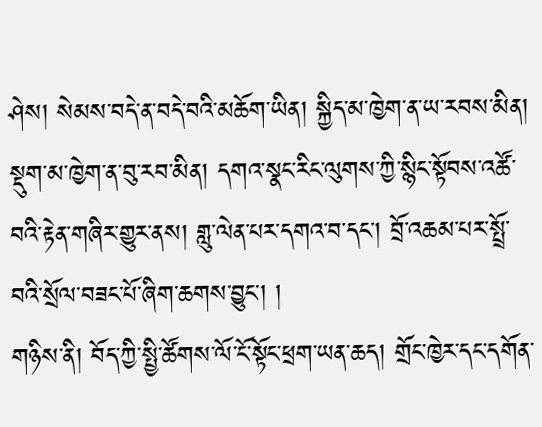ཤེས། སེམས་བདེ་ན་བདེ་བའི་མཆོག་ཡིན། སྐྱིད་མ་ཁྱེག་ན་ཡ་རབས་མིན། སྡུག་མ་ཁྱེག་ན་བུ་རབ་མིན། དགའ་སྣང་རིང་ལུགས་ཀྱི་སྙིང་སྟོབས་འཚོ་བའི་རྟེན་གཞིར་གྱུར་ནས། གླུ་ལེན་པར་དགའ་བ་དང་། བྲོ་འཆམ་པར་སྤྲོ་བའི་སྲོལ་བཟང་པོ་ཞིག་ཆགས་བྱུང་། །
གཉིས་ནི། བོད་ཀྱི་སྤྱི་ཚོགས་ལོ་ངོ་སྟོང་ཕྲག་ཡན་ཆད། གྲོང་ཁྱེར་དང་དགོན་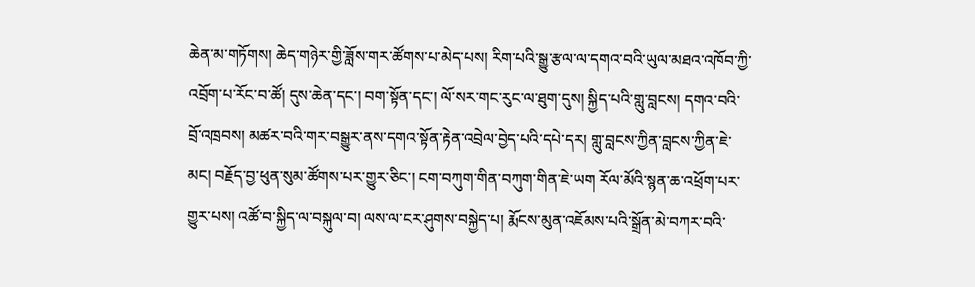ཆེན་མ་གཏོགས། ཆེད་གཉེར་གྱི་ཟློས་གར་ཚོགས་པ་མེད་པས། རིག་པའི་སྒྱུ་རྩལ་ལ་དགའ་བའི་ཡུལ་མཐའ་འཁོབ་ཀྱི་འབྲོག་པ་རོང་བ་ཚོ། དུས་ཆེན་དང་། བག་སྟོན་དང་། ལོ་སར་གང་རུང་ལ་ཐུག་དུས། སྐྱིད་པའི་གླུ་བླངས། དགའ་བའི་བྲོ་འཁྲབས། མཚར་བའི་གར་བསྒྱུར་ནས་དགའ་སྟོན་རྟེན་འབྲེལ་བྱེད་པའི་དཔེ་དར། གླུ་བླངས་ཀྱིན་བླངས་ཀྱིན་ཇེ་མང། བརྗོད་བྱ་ཕུན་སུམ་ཚོགས་པར་གྱུར་ཅིང་། ངག་བཀུག་གིན་བཀུག་གིན་ཇེ་ཡག རོལ་མོའི་སྙན་ཆ་འཕྲོག་པར་གྱུར་པས། འཚོ་བ་སྐྱིད་ལ་བསྐུལ་བ། ལས་ལ་ངར་ཤུགས་བསྐྱེད་པ། རྨོངས་མུན་འཇོམས་པའི་སྒྲོན་མེ་བཀར་བའི་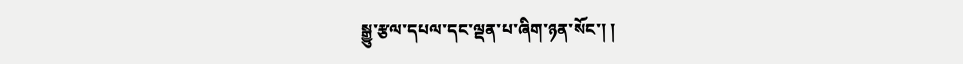སྒྱུ་རྩལ་དཔལ་དང་ལྡན་པ་ཞིག་ཉན་སོང་། །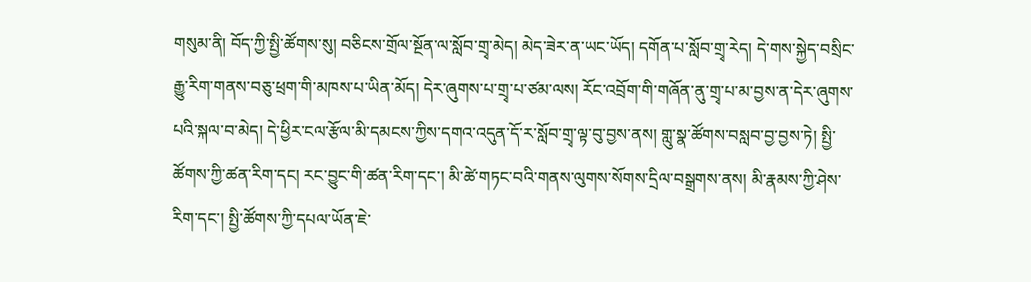གསུམ་ནི། བོད་ཀྱི་སྤྱི་ཚོགས་སུ། བཅིངས་གྲོལ་སྔོན་ལ་སློབ་གྲྭ་མེད། མེད་ཟེར་ན་ཡང་ཡོད། དགོན་པ་སློབ་གྲྭ་རེད། དེ་གས་སྐྱེད་བསྲིང་རྒྱུ་རིག་གནས་བཅུ་ཕྲག་གི་མཁས་པ་ཡིན་མོད། དེར་ཞུགས་པ་གྲྭ་པ་ཙམ་ལས། རོང་འབྲོག་གི་གཞོན་ནུ་གྲྭ་པ་མ་བྱས་ན་དེར་ཞུགས་པའི་སྐལ་བ་མེད། དེ་ཕྱིར་ངལ་རྩོལ་མི་དམངས་ཀྱིས་དགའ་འདུན་དོ་ར་སློབ་གྲྭ་ལྟ་བུ་བྱས་ནས། གླུ་སྣ་ཚོགས་བསླབ་བྱ་བྱས་ཏེ། སྤྱི་ཚོགས་ཀྱི་ཚན་རིག་དང། རང་བྱུང་གི་ཚན་རིག་དང་། མི་ཚེ་གཏང་བའི་གནས་ལུགས་སོགས་དྲིལ་བསྒྲགས་ནས། མི་རྣམས་ཀྱི་ཤེས་རིག་དང་། སྤྱི་ཚོགས་ཀྱི་དཔལ་ཡོན་ཇེ་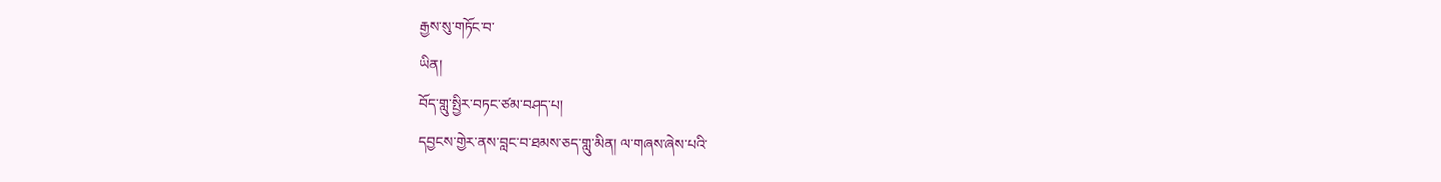རྒྱས་སུ་གཏོང་བ་
ཡིན།
བོད་གླུ་སྤྱིར་བཏང་ཙམ་བཤད་པ།
དབྱངས་གྱེར་ནས་བླང་བ་ཐམས་ཅད་གླུ་མིན། ལ་གཞས་ཞེས་པའི་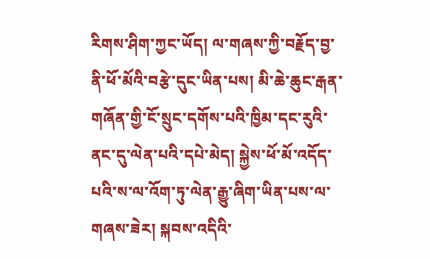རིགས་ཤིག་ཀྱང་ཡོད། ལ་གཞས་ཀྱི་བརྗོད་བྱ་ནི་ཕོ་མོའི་བརྩེ་དུང་ཡིན་པས། མི་ཆེ་ཆུང་རྒན་གཞོན་གྱི་ངོ་སྲུང་དགོས་པའི་ཁྱིམ་དང་རུའི་ནང་དུ་ལེན་པའི་དཔེ་མེད། སྐྱེས་ཕོ་མོ་འདོད་པའི་ས་ལ་འོག་ཏུ་ལེན་རྒྱུ་ཞིག་ཡིན་པས་ལ་གཞས་ཟེར། སྐབས་འདིའི་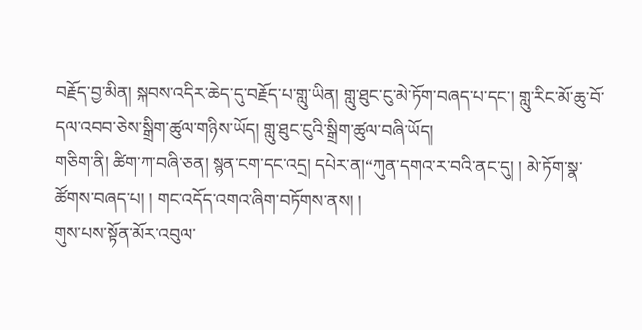བརྗོད་བྱ་མིན། སྐབས་འདིར་ཆེད་དུ་བརྗོད་པ་གླུ་ཡིན། གླུ་ཐུང་ངུ་མེ་ཏོག་བཞད་པ་དང་། གླུ་རིང་མོ་ཆུ་བོ་དལ་འབབ་ཅེས་སྒྲིག་ཚུལ་གཉིས་ཡོད། གླུ་ཐུང་ངུའི་སྒྲིག་ཚུལ་བཞི་ཡོད།
གཅིག་ནི། ཚིག་ཀ་བཞི་ཅན། སྙན་ངག་དང་འདྲ། དཔེར་ན།“ཀུན་དགའ་ར་བའི་ནང་དུ། ། མེ་ཏོག་སྣ་ཚོགས་བཞད་པ། ། གང་འདོད་འགའ་ཞིག་བཏོགས་ནས། །
གུས་པས་སྟོན་མོར་འབུལ་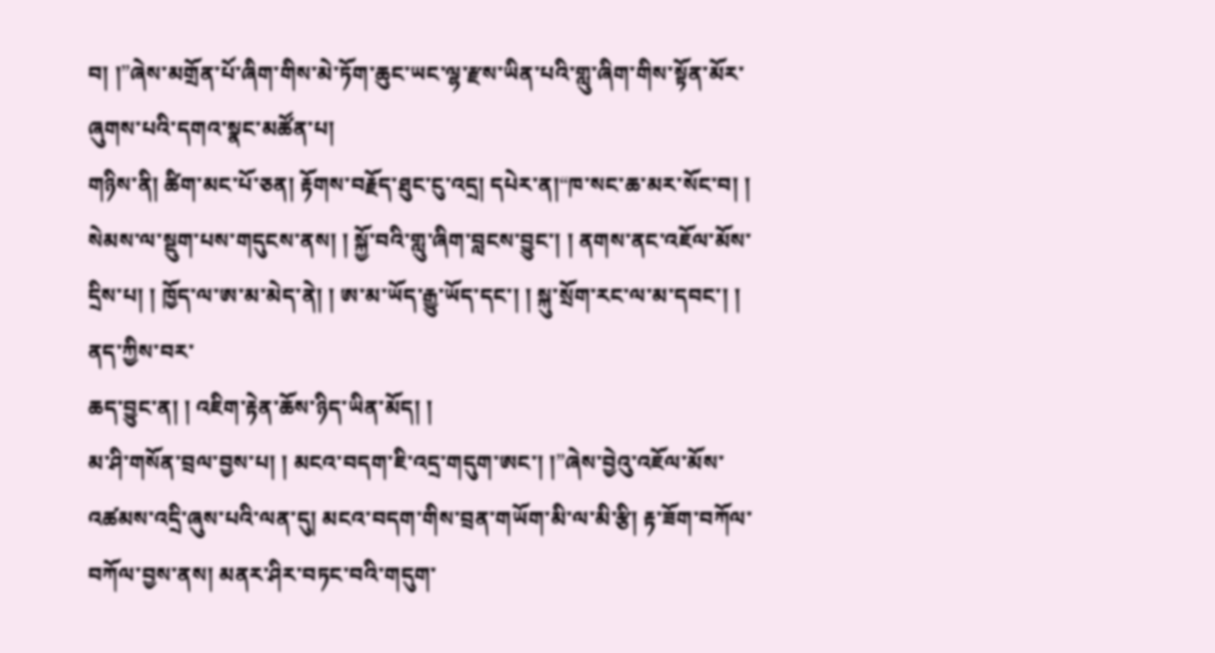བ། །”ཞེས་མགྲོན་པོ་ཞིག་གིས་མེ་ཏོག་ཆུང་ཡང་ལྷ་རྫས་ཡིན་པའི་གླུ་ཞིག་གིས་སྟོན་མོར་ཞུགས་པའི་དགའ་སྣང་མཚོན་པ།
གཉིས་ནི། ཚིག་མང་པོ་ཅན། རྟོགས་བརྗོད་ཐུང་ངུ་འདྲ། དཔེར་ན།“ཁ་སང་ཆ་མར་སོང་བ། ། སེམས་ལ་སྡུག་པས་གདུངས་ནས། ། སྐྱོ་བའི་གླུ་ཞིག་བླངས་བྱུང་། ། ནགས་ནང་འཇོལ་མོས་དྲིས་པ། ། ཁྱོད་ལ་ཨ་མ་མེད་ནེ། ། ཨ་མ་ཡོད་རྒྱུ་ཡོད་དང་། ། སྐུ་སྲོག་རང་ལ་མ་དབང་། ། ནད་ཀྱིས་བར་
ཆད་བྱུང་ན། ། འཇིག་རྟེན་ཆོས་ཉིད་ཡིན་མོད། །
མ་ཤི་གསོན་བྲལ་བྱས་པ། ། མངའ་བདག་ཇི་འདྲ་གདུག་ཨང་། །”ཞེས་བྱེའུ་འཇོལ་མོས་འཚམས་འདྲི་ཞུས་པའི་ལན་དུ། མངའ་བདག་གིས་བྲན་གཡོག་མི་ལ་མི་རྩི། རྟ་ཟོག་བཀོལ་བཀོལ་བྱས་ནས། མནར་ཤིར་བཏང་བའི་གདུག་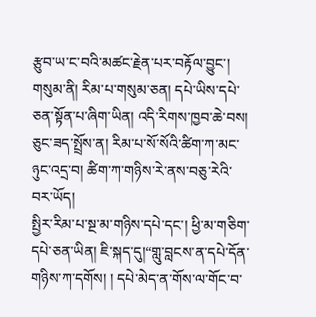རྩུབ་ཡ་ང་བའི་མཚང་རྗེན་པར་བརྟོལ་བྱུང་།
གསུམ་ནི། རིམ་པ་གསུམ་ཅན། དཔེ་ཡིས་དཔེ་ཅན་སྟོན་པ་ཞིག་ཡིན། འདི་རིགས་ཁྱབ་ཆེ་བས། ཅུང་ཟད་སྤྲོས་ན། རིམ་པ་སོ་སོའི་ཚིག་ཀ་མང་ཉུང་འདྲ་བ། ཚིག་ཀ་གཉིས་རེ་ནས་བཅུ་རེའི་བར་ཡོད།
སྤྱིར་རིམ་པ་སྔ་མ་གཉིས་དཔེ་དང་། ཕྱི་མ་གཅིག་དཔེ་ཅན་ཡིན། ཇི་སྐད་དུ།“གླུ་བླངས་ན་དཔེ་དོན་གཉིས་ཀ་དགོས། ། དཔེ་མེད་ན་གོས་ལ་གོང་བ་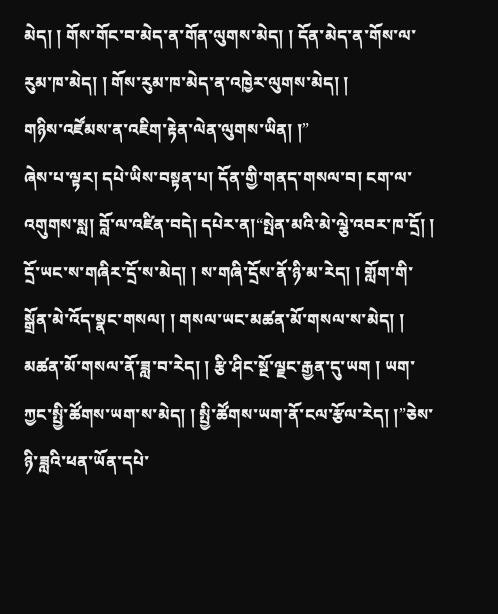མེད། ། གོས་གོང་བ་མེད་ན་གོན་ལུགས་མེད། ། དོན་མེད་ན་གོས་ལ་རུམ་ཁ་མེད། ། གོས་རུམ་ཁ་མེད་ན་འཁྱེར་ལུགས་མེད། །
གཉིས་འཛོམས་ན་འཇིག་རྟེན་ལེན་ལུགས་ཡིན། །”
ཞེས་པ་ལྟར། དཔེ་ཡིས་བསྟན་པ། དོན་གྱི་གནད་གསལ་བ། ངག་ལ་འགུགས་སླ། བློ་ལ་འཛིན་བདེ། དཔེར་ན།“སྤེན་མའི་མེ་ལྕེ་འབར་ཁ་དྲོ། ། དྲོ་ཡང་ས་གཞིར་དྲོ་ས་མེད། ། ས་གཞི་དྲོས་ནོ་ཉི་མ་རེད། ། གློག་གི་སྒྲོན་མེ་འོད་སྣང་གསལ། ། གསལ་ཡང་མཚན་མོ་གསལ་ས་མེད། །
མཚན་མོ་གསལ་ནོ་ཟླ་བ་རེད། ། རྩི་ཤིང་སྔོ་ལྗང་རྒྱན་དུ་ཡག ། ཡག་ཀྱང་སྤྱི་ཚོགས་ཡག་ས་མེད། ། སྤྱི་ཚོགས་ཡག་ནོ་ངལ་རྩོལ་རེད། །”ཅེས་ཉི་ཟླའི་ཕན་ཡོན་དཔེ་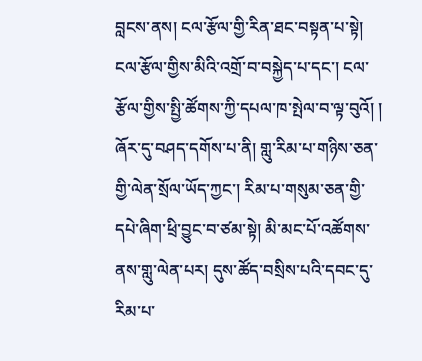བླངས་ནས། ངལ་རྩོལ་གྱི་རིན་ཐང་བསྟན་པ་སྟེ། ངལ་རྩོལ་གྱིས་མིའི་འགྲོ་བ་བསྐྱེད་པ་དང་། ངལ་རྩོལ་གྱིས་སྤྱི་ཚོགས་ཀྱི་དཔལ་ཁ་སྤེལ་བ་ལྟ་བུའོ། །
ཞོར་དུ་བཤད་དགོས་པ་ནི། གླུ་རིམ་པ་གཉིས་ཅན་གྱི་ལེན་སྲོལ་ཡོད་ཀྱང་། རིམ་པ་གསུམ་ཅན་གྱི་དཔེ་ཞིག་ཕྲི་བྱུང་བ་ཙམ་སྟེ། མི་མང་པོ་འཚོགས་ནས་གླུ་ལེན་པར། དུས་ཚོད་བསྲིས་པའི་དབང་དུ་རིམ་པ་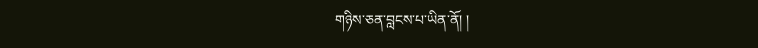གཉིས་ཅན་བླངས་པ་ཡིན་ནོ། །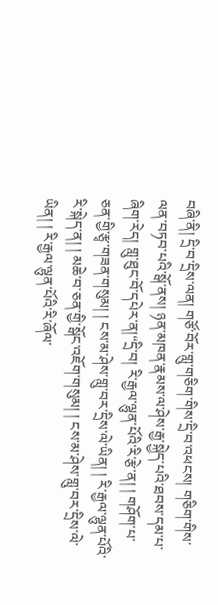བཞི་ནི། དྲི་བ་དྲིས་ལན། གཙོ་བོར་གླུ་གཅིག་གིས་དྲི་བ་འཕངས། གཅིག་གིས་ལན་བཏབ་པའི་སྒོ་ནས། ཉན་མཁན་རྣམས་ལ་ཤེས་རྒྱ་སྐྱེད་པའི་ཐབས་དམ་པ་ཞིག་རེད། གླུ་ཐུང་བོ་དཔེར་ན།“དྲི་བ། རི་རྒྱལ་ལྷུན་པོའི་རི་རྩེ་ན། ། གཤོག་པ་ཅན་གྱི་རྩྭ་གཟན་གསུམ། ། ངས་མ་ཤེས་གླུ་བར་དྲིས་ལེ་ཡིན། ། རི་རྒྱལ་ལྷུན་པོའི་རི་སྐེད་ན། ། མཆེ་བ་ཅན་གྱི་སྒོང་འཇོག་གསུམ། ། ངས་མ་ཤེས་གླུ་བར་དྲིས་ལེ་ཡིན། ། རི་རྒྱལ་ལྷུན་པོའི་རི་ཞོལ་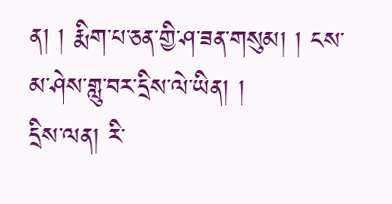ན། ། རྨིག་པ་ཅན་གྱི་ཤ་ཟན་གསུམ། ། ངས་མ་ཤེས་གླུ་བར་དྲིས་ལེ་ཡིན། །
དྲིས་ལན། རི་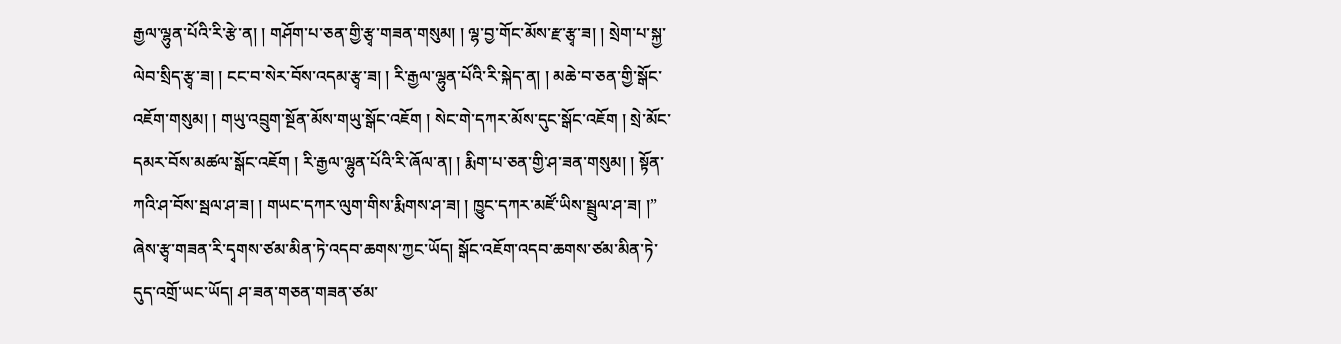རྒྱལ་ལྷུན་པོའི་རི་རྩེ་ན། ། གཤོག་པ་ཅན་གྱི་རྩྭ་གཟན་གསུམ། ། ལྷ་བྱ་གོང་མོས་རྫ་རྩྭ་ཟ། ། སྲེག་པ་སྐྱ་ལེབ་སྲིད་རྩྭ་ཟ། ། ངང་བ་སེར་བོས་འདམ་རྩྭ་ཟ། ། རི་རྒྱལ་ལྷུན་པོའི་རི་སྐེད་ན། ། མཆེ་བ་ཅན་གྱི་སྒོང་འཇོག་གསུམ། ། གཡུ་འབྲུག་སྔོན་མོས་གཡུ་སྒོང་འཇོག ། སེང་གེ་དཀར་མོས་དུང་སྒོང་འཇོག ། སྲེ་མོང་དམར་བོས་མཚལ་སྒོང་འཇོག ། རི་རྒྱལ་ལྷུན་པོའི་རི་ཞོལ་ན། ། རྨིག་པ་ཅན་གྱི་ཤ་ཟན་གསུམ། ། སྟོན་ཀའི་ཤ་བོས་སྦལ་ཤ་ཟ། ། གཡང་དཀར་ལུག་གིས་རྨིགས་ཤ་ཟ། ། ཁྱུང་དཀར་མཛོ་ཡིས་སྦྲུལ་ཤ་ཟ། །”
ཞེས་རྩྭ་གཟན་རི་དྭགས་ཙམ་མིན་ཏེ་འདབ་ཆགས་ཀྱང་ཡོད། སྒོང་འཇོག་འདབ་ཆགས་ཙམ་མིན་ཏེ་དུད་འགྲོ་ཡང་ཡོད། ཤ་ཟན་གཅན་གཟན་ཙམ་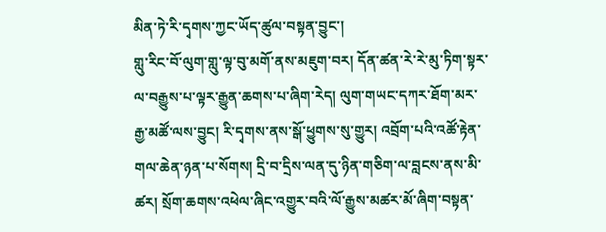མིན་ཏེ་རི་དྭགས་ཀྱང་ཡོད་ཚུལ་བསྟན་བྱུང་།
གླུ་རིང་བོ་ལུག་གླུ་ལྟ་བུ་མགོ་ནས་མཇུག་བར། དོན་ཚན་རེ་རེ་མུ་ཏིག་སྟར་ལ་བརྒྱུས་པ་ལྟར་རྒྱུན་ཆགས་པ་ཞིག་རེད། ལུག་གཡང་དཀར་ཐོག་མར་རྒྱ་མཚོ་ལས་བྱུང། རི་དྭགས་ནས་སྒོ་ཕྱུགས་སུ་གྱུར། འབྲོག་པའི་འཚོ་རྟེན་གལ་ཆེན་ཉན་པ་སོགས། དྲི་བ་དྲིས་ལན་དུ་ཉིན་གཅིག་ལ་བླངས་ནས་མི་ཚར། སྲོག་ཆགས་འཕེལ་ཞིང་འགྱུར་བའི་ལོ་རྒྱུས་མཚར་མོ་ཞིག་བསྟན་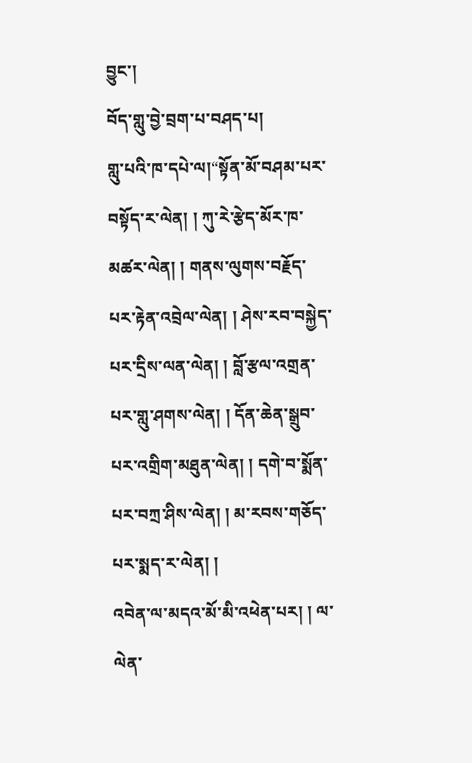བྱུང་།
བོད་གླུ་བྱེ་བྲག་པ་བཤད་པ།
གླུ་པའི་ཁ་དཔེ་ལ།“སྟོན་མོ་བཤམ་པར་བསྟོད་ར་ལེན། ། ཀུ་རེ་རྩེད་མོར་ཁ་མཚར་ལེན། ། གནས་ལུགས་བརྗོད་པར་རྟེན་འབྲེལ་ལེན། ། ཤེས་རབ་བསྐྱེད་པར་དྲིས་ལན་ལེན། ། བློ་རྩལ་འགྲན་པར་གླུ་ཤགས་ལེན། ། དོན་ཆེན་སྒྲུབ་པར་འགྲིག་མཐུན་ལེན། ། དགེ་བ་སྨོན་པར་བཀྲ་ཤིས་ལེན། ། མ་རབས་གཅོད་པར་སྨད་ར་ལེན། །
འབེན་ལ་མདའ་མོ་མི་འཕེན་པར། ། ལ་ལེན་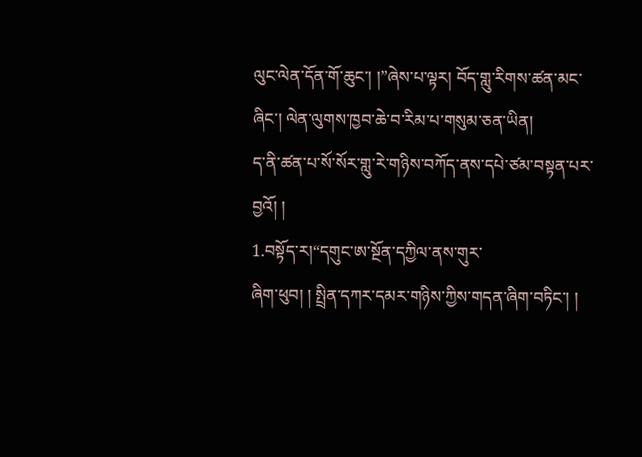ལུང་ལེན་དོན་གོ་ཆུང་། །”ཞེས་པ་ལྟར། བོད་གླུ་རིགས་ཚན་མང་ཞིང་། ལེན་ལུགས་ཁྱབ་ཆེ་བ་རིམ་པ་གསུམ་ཅན་ཡིན།
ད་ནི་ཚན་པ་སོ་སོར་གླུ་རེ་གཉིས་བཀོད་ནས་དཔེ་ཙམ་བསྟན་པར་བྱའོ། །
1.བསྟོད་ར།“དགུང་ཨ་སྔོན་དཀྱིལ་ནས་གུར་
ཞིག་ཕུབ། ། སྤྲིན་དཀར་དམར་གཉིས་ཀྱིས་གདན་ཞིག་བཏིང་། །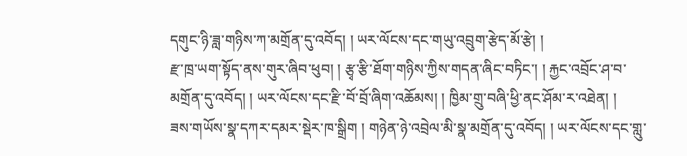དགུང་ཉི་ཟླ་གཉིས་ཀ་མགྲོན་དུ་འབོད། ། ཡར་ལོངས་དང་གཡུ་འབྲུག་རྩེད་མོ་རྩེ། །
རྫ་ཁྲ་ཡག་སྟོད་ནས་གུར་ཞིབ་ཕུབ། ། རྩྭ་རྩི་ཐོག་གཉིས་ཀྱིས་གདན་ཞིང་བཏིང་། ། རྐྱང་འབྲོང་ཤ་བ་མགྲོན་དུ་འབོད། ། ཡར་ལོངས་དང་རྫི་བོ་བྲོ་ཞིག་འཆོམས། ། ཁྱིམ་གྲུ་བཞི་ཕྱི་ནང་ཤོམ་ར་འཐེན། །
ཟས་གཡོས་སྣ་དཀར་དམར་སྡེར་ཁ་སྒྲིག ། གཉེན་ཉེ་འབྲེལ་མི་སྣ་མགྲོན་དུ་འབོད། ། ཡར་ལོངས་དང་གླུ་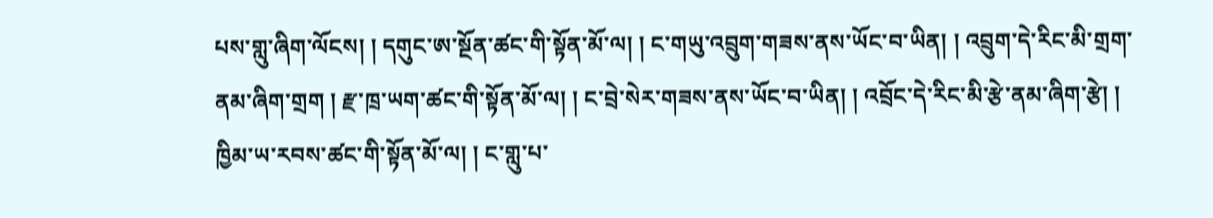པས་གླུ་ཞིག་ལོངས། ། དགུང་ཨ་སྔོན་ཚང་གི་སྟོན་མོ་ལ། ། ང་གཡུ་འབྲུག་གཟས་ནས་ཡོང་བ་ཡིན། ། འབྲུག་དེ་རིང་མི་གྲག་ནམ་ཞིག་གྲག ། རྫ་ཁྲ་ཡག་ཚང་གི་སྟོན་མོ་ལ། ། ང་བྲེ་སེར་གཟས་ནས་ཡོང་བ་ཡིན། ། འབྲོང་དེ་རིང་མི་རྩེ་ནམ་ཞིག་རྩེ། ། ཁྱིམ་ཡ་རབས་ཚང་གི་སྟོན་མོ་ལ། ། ང་གླུ་པ་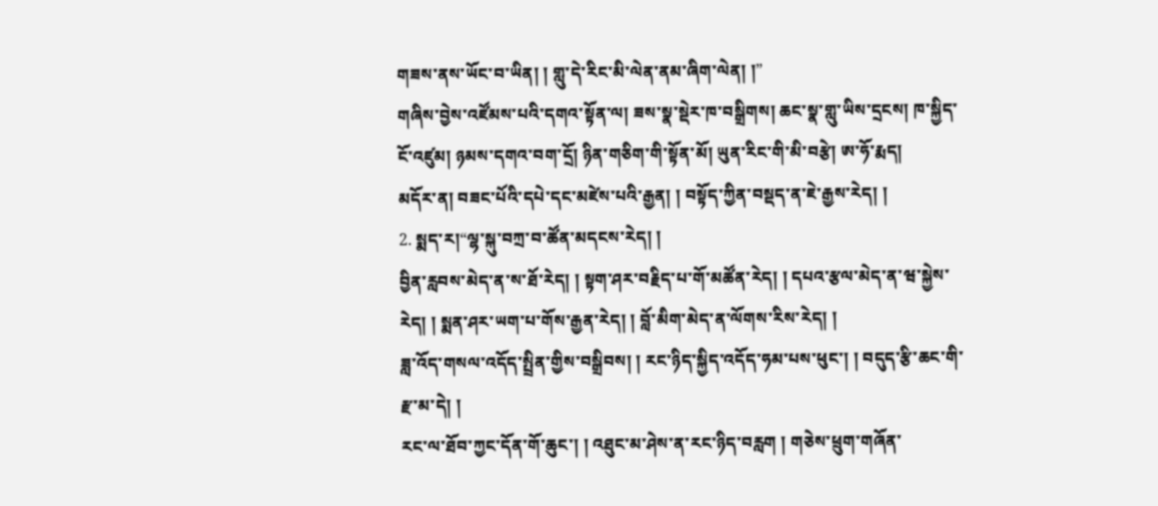གཟས་ནས་ཡོང་བ་ཡིན། ། གླུ་དེ་རིང་མི་ལེན་ནམ་ཞིག་ལེན། །”
གཞིས་བྱེས་འཛོམས་པའི་དགའ་སྟོན་ལ། ཟས་སྣ་སྡེར་ཁ་བསྒྲིགས། ཆང་སྣ་གླུ་ཡིས་དྲངས། ཁ་སྐྱིད་ངོ་འཛུམ། ཉམས་དགའ་བག་དྲོ། ཉིན་གཅིག་གི་སྟོན་མོ། ཡུན་རིང་གི་མི་བརྩེ། ཨ་ཧོ་རྨད།
མདོར་ན། བཟང་པོའི་དཔེ་དང་མཛེས་པའི་རྒྱན། ། བསྟོད་ཀྱིན་བསྡད་ན་ཇེ་རྒྱས་རེད། །
2. སྨད་ར།“ལྷ་སྐུ་བཀྲ་བ་ཚོན་མདངས་རེད། །
བྱིན་རླབས་མེད་ན་ས་ཐོ་རེད། ། སྟག་ཤར་བརྗིད་པ་གོ་མཚོན་རེད། ། དཔའ་རྩལ་མེད་ན་ཝ་སྐྱེས་རེད། ། སྨན་ཤར་ཡག་པ་གོས་རྒྱན་རེད། ། བློ་མིག་མེད་ན་ལོགས་རིས་རེད། །
ཟླ་འོད་གསལ་འདོད་སྤྲིན་གྱིས་བསྒྲིབས། ། རང་ཉིད་སྐྱིད་འདོད་ཧམ་པས་ཕུང་། ། བདུད་རྩི་ཆང་གི་རྫ་མ་དེ། །
རང་ལ་ཐོབ་ཀྱང་དོན་གོ་ཆུང་། ། འཐུང་མ་ཤེས་ན་རང་ཉིད་བརླག ། གཅེས་ཕྲུག་གཞོན་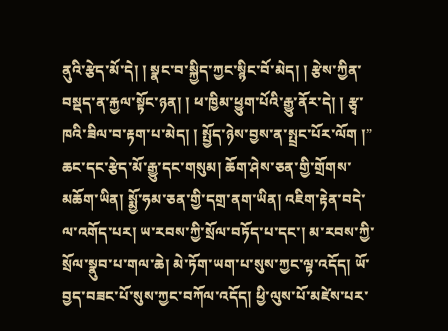ནུའི་རྩེད་མོ་དེ། ། སྣང་བ་སྐྱིད་ཀྱང་སྙིང་བོ་མེད། ། རྩེས་ཀྱིན་བསྡད་ན་རྐྱལ་སྟོང་ཉན། ། ཕ་ཁྱིམ་ཕྱུག་པོའི་རྒྱུ་ནོར་དེ། ། རྩྭ་ཁའི་ཟིལ་བ་རྟག་པ་མེད། ། སྤྱོད་ཉེས་བྱས་ན་སྤྲང་པོར་ལོག །”
ཆང་དང་རྩེད་མོ་རྒྱུ་དང་གསུམ། ཆོག་ཤེས་ཅན་གྱི་གྲོགས་མཆོག་ཡིན། སྨྱོ་ཧམ་ཅན་གྱི་དགྲ་ནག་ཡིན། འཇིག་རྟེན་བདེ་ལ་འགོད་པར། ཡ་རབས་ཀྱི་སྲོལ་བཏོད་པ་དང་། མ་རབས་ཀྱི་སྲོལ་སྣུབ་པ་གལ་ཆེ། མེ་ཏོག་ཡག་པ་སུས་ཀྱང་ལྟ་འདོད། ཡོ་བྱད་བཟང་པོ་སུས་ཀྱང་བཀོལ་འདོད། ཕྱི་ལུས་པོ་མཛེས་པར་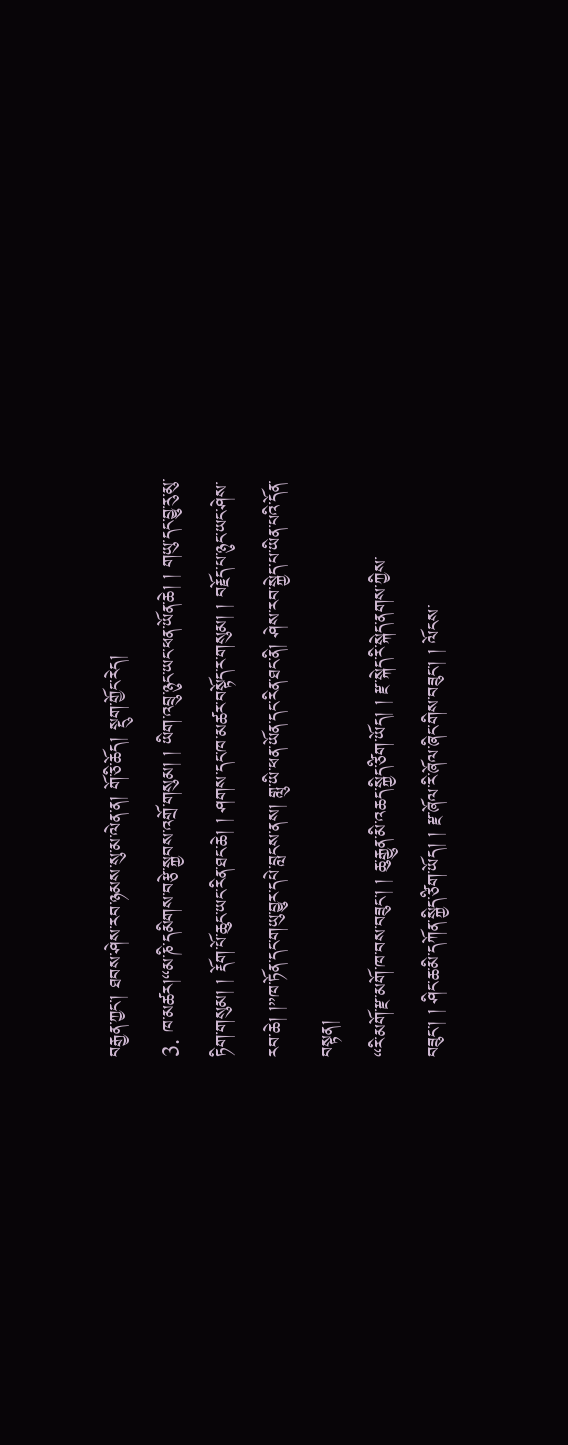བརྒྱན་ཀྱང་། ཐབས་ཤེས་རབ་ཉམས་སུ་མ་ལེན་ན། གོ་ཅི་ཆོད། སྡུག་གྱོང་རེད།
3. ཁ་མཚར།“མ་ཎི་དམིགས་བརྩེ་སྐྱབས་འགྲོ་གསུམ། ། ཡིག་འབྲུ་ཉུང་ཡང་ཕན་ཡོན་ཆེ། ། གཡུ་དང་བྱུ་རུ་མུ་ཏིག་གསུམ། ། རྡོག་པོ་ཆུང་ཡང་རིན་ཐང་ཆེ། ། ཤགས་དང་ཁ་མཚར་བསྟོད་ར་གསུམ། ། བརྗོད་པ་ཉུང་ཡང་ཤེས་རབ་ཆེ། །”ཁ་ཏོན་དང་གཡུ་བྱུར་དཔེ་བླངས་ནས། གླུ་ཡི་ཕན་ཡོན་དང་རིན་ཐང་ནི། ཤེས་རབ་སྐྱེད་པ་ཡིན་པའི་དོན་བསྟན།
“རི་མགོ་རྫ་མགོ་ཁ་བས་བཟུང་། ། ཆུ་རྒྱུན་མི་འཆད་སྐྱིད་ཙིག་ཡོད། ། རྫ་སྐེད་རི་སྐེད་ནགས་ཀྱིས་
བཟུང་། ། ཤིང་ཆ་མི་དཀོན་སྐྱིད་ཙིག་ཡོད། ། རྫ་ཞོལ་རི་ཞོལ་ཞིང་གིས་བཟུང་། ། ལོངས་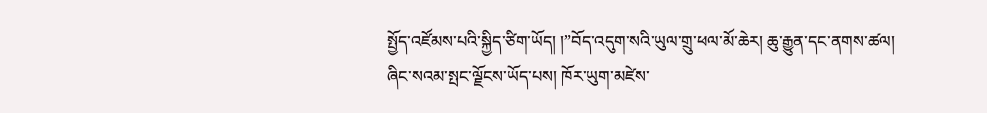སྤྱོད་འཛོམས་པའི་སྐྱིད་ཙིག་ཡོད། །”བོད་འདུག་སའི་ཡུལ་གྲུ་ཕལ་མོ་ཆེར། ཆུ་རྒྱུན་དང་ནགས་ཚལ། ཞིང་སའམ་སྤང་ལྗོངས་ཡོད་པས། ཁོར་ཡུག་མཛེས་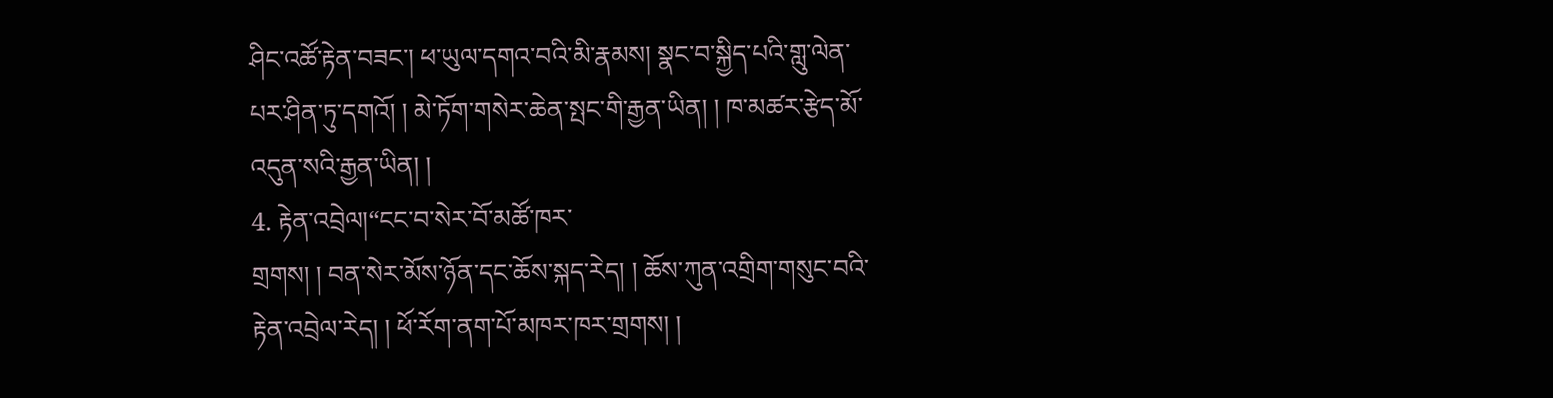ཤིང་འཚོ་རྟེན་བཟང་། ཕ་ཡུལ་དགའ་བའི་མི་རྣམས། སྣང་བ་སྐྱིད་པའི་གླུ་ལེན་པར་ཤིན་ཏུ་དགའོ། ། མེ་ཏོག་གསེར་ཆེན་སྤང་གི་རྒྱན་ཡིན། ། ཁ་མཚར་རྩེད་མོ་འདུན་སའི་རྒྱན་ཡིན། །
4. རྟེན་འབྲེལ།“ངང་བ་སེར་བོ་མཚོ་ཁར་
གྲགས། ། བན་སེར་མོས་ཉོན་དང་ཆོས་སྐད་རེད། ། ཆོས་ཀུན་འགྲིག་གསུང་བའི་རྟེན་འབྲེལ་རེད། ། ཕོ་རོག་ནག་པོ་མཁར་ཁར་གྲགས། །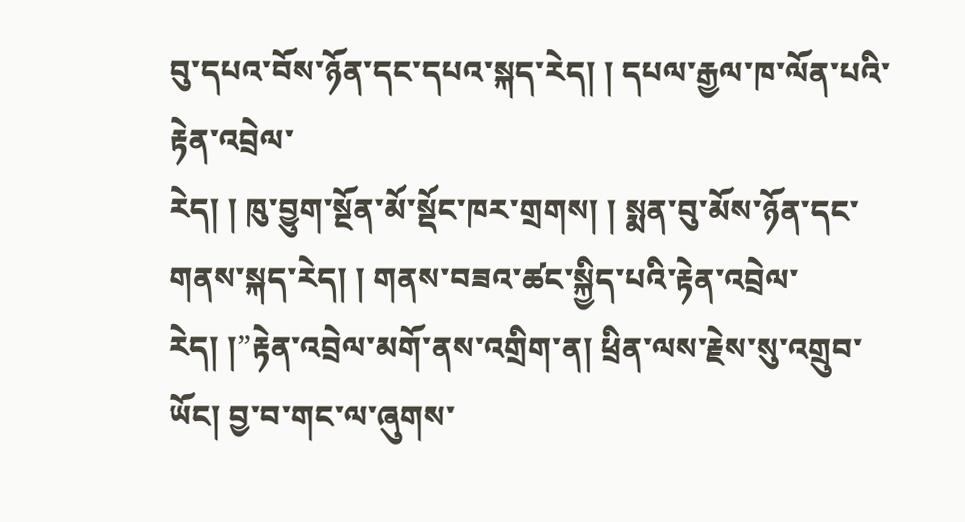བུ་དཔའ་བོས་ཉོན་དང་དཔའ་སྐད་རེད། ། དཔལ་རྒྱལ་ཁ་ལོན་པའི་རྟེན་འབྲེལ་
རེད། ། ཁུ་བྱུག་སྔོན་མོ་སྡོང་ཁར་གྲགས། ། སྨན་བུ་མོས་ཉོན་དང་གནས་སྐད་རེད། ། གནས་བཟའ་ཚང་སྐྱིད་པའི་རྟེན་འབྲེལ་རེད། །”རྟེན་འབྲེལ་མགོ་ནས་འགྲིག་ན། ཕྲིན་ལས་རྗེས་སུ་འགྲུབ་ཡོང། བྱ་བ་གང་ལ་ཞུགས་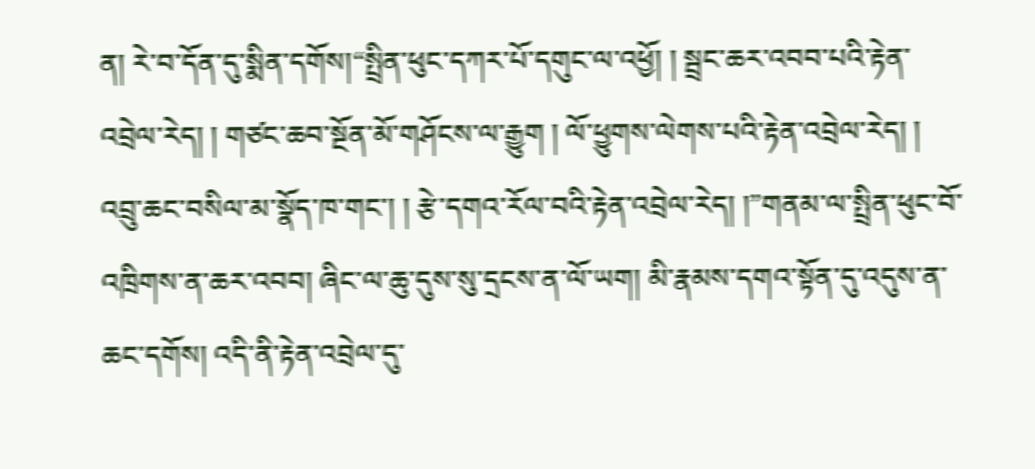ན། རེ་བ་དོན་དུ་སྨིན་དགོས།“སྤྲིན་ཕུང་དཀར་པོ་དགུང་ལ་འཕྱོ། ། སྦྲང་ཆར་འབབ་པའི་རྟེན་འབྲེལ་རེད། ། གཙང་ཆབ་སྔོན་མོ་གཤོངས་ལ་རྒྱུག ། ལོ་ཕྱུགས་ལེགས་པའི་རྟེན་འབྲེལ་རེད། ། འབྲུ་ཆང་བསིལ་མ་སྣོད་ཁ་གང་། ། རྩེ་དགའ་རོལ་བའི་རྟེན་འབྲེལ་རེད། །”གནམ་ལ་སྤྲིན་ཕུང་བོ་འཁྲིགས་ན་ཆར་འབབ། ཞིང་ལ་ཆུ་དུས་སུ་དྲངས་ན་ལོ་ཡག། མི་རྣམས་དགའ་སྟོན་དུ་འདུས་ན་ཆང་དགོས། འདི་ནི་རྟེན་འབྲེལ་དུ་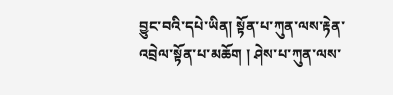བྱུང་བའི་དཔེ་ཡིན། སྟོན་པ་ཀུན་ལས་རྟེན་འབྲེལ་སྟོན་པ་མཆོག ། ཤེས་པ་ཀུན་ལས་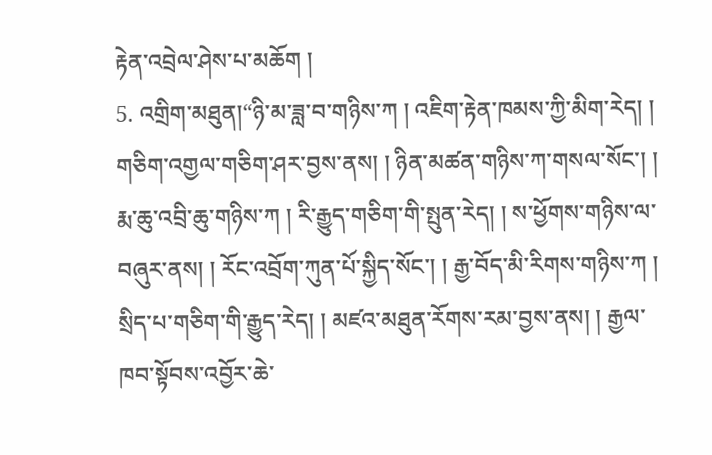རྟེན་འབྲེལ་ཤེས་པ་མཆོག །
5. འགྲིག་མཐུན།“ཉི་མ་ཟླ་བ་གཉིས་ཀ ། འཇིག་རྟེན་ཁམས་ཀྱི་མིག་རེད། ། གཅིག་འགྱལ་གཅིག་ཤར་བྱས་ནས། ། ཉིན་མཚན་གཉིས་ཀ་གསལ་སོང་། ། རྨ་ཆུ་འབྲི་ཆུ་གཉིས་ཀ ། རི་རྒྱུད་གཅིག་གི་སྤུན་རེད། ། ས་ཕྱོགས་གཉིས་ལ་བཞུར་ནས། ། རོང་འབྲོག་ཀུན་པོ་སྐྱིད་སོང་། ། རྒྱ་བོད་མི་རིགས་གཉིས་ཀ ། སྲིད་པ་གཅིག་གི་རྒྱུད་རེད། ། མཛའ་མཐུན་རོགས་རམ་བྱས་ནས། ། རྒྱལ་ཁབ་སྟོབས་འབྱོར་ཆེ་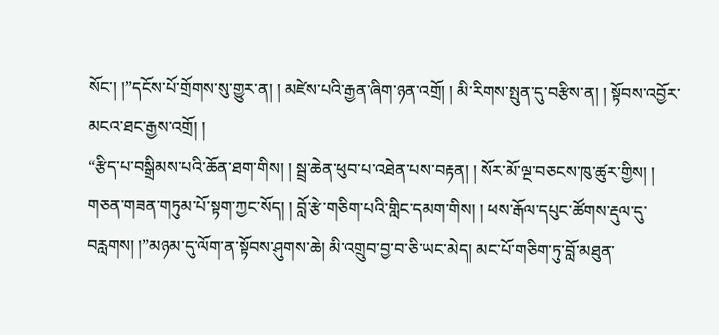སོང་། །”དངོས་པོ་གྲོགས་སུ་གྱུར་ན། ། མཛེས་པའི་རྒྱན་ཞིག་ཉན་འགྲོ། ། མི་རིགས་སྤུན་དུ་བརྩིས་ན། ། སྟོབས་འབྱོར་མངའ་ཐང་རྒྱས་འགྲོ། །
“རྩིད་པ་བསྒྲིམས་པའི་ཆོན་ཐག་གིས། ། སྦྲ་ཆེན་ཕུབ་པ་འཐེན་པས་བརྟན། ། སོར་མོ་ལྔ་བཅངས་ཁུ་ཚུར་གྱིས། །
གཅན་གཟན་གཏུམ་པོ་སྟག་ཀྱང་སོད། ། བློ་རྩེ་གཅིག་པའི་གླིང་དམག་གིས། ། ཕས་རྒོལ་དཔུང་ཚོགས་རྡུལ་དུ་
བརླགས། །”མཉམ་དུ་ལོག་ན་སྟོབས་ཤུགས་ཆེ། མི་འགྲུབ་བྱ་བ་ཅི་ཡང་མེད། མང་པོ་གཅིག་ཏུ་བློ་མཐུན་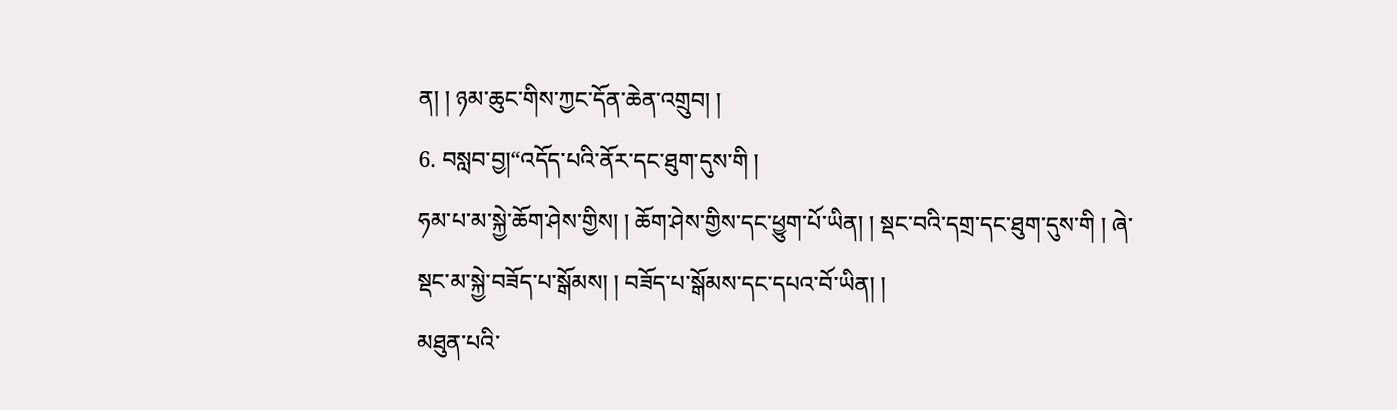ན། ། ཉམ་ཆུང་གིས་ཀྱང་དོན་ཆེན་འགྲུབ། །
6. བསླབ་བྱ།“འདོད་པའི་ནོར་དང་ཐུག་དུས་གི །
ཧམ་པ་མ་སྐྱེ་ཆོག་ཤེས་གྱིས། ། ཆོག་ཤེས་གྱིས་དང་ཕྱུག་པོ་ཡིན། ། སྡང་བའི་དགྲ་དང་ཐུག་དུས་གི ། ཞེ་སྡང་མ་སྐྱེ་བཟོད་པ་སྒོམས། ། བཟོད་པ་སྒོམས་དང་དཔའ་བོ་ཡིན། །
མཐུན་པའི་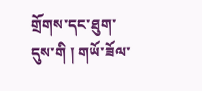གྲོགས་དང་ཐུག་དུས་གི ། གཡོ་ཟོལ་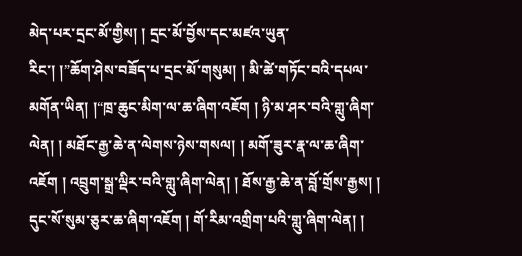མེད་པར་དྲང་མོ་གྱིས། ། དྲང་མོ་བྱོས་དང་མཛའ་ཡུན་
རིང་། །”ཆོག་ཤེས་བཟོད་པ་དྲང་མོ་གསུམ། ། མི་ཚེ་གཏོང་བའི་དཔལ་མགོན་ཡིན། །“ཁྲ་ཆུང་མིག་ལ་ཆ་ཞིག་འཇོག ། ཉི་མ་ཤར་བའི་གླུ་ཞིག་ལེན། ། མཐོང་རྒྱ་ཆེ་ན་ལེགས་ཉེས་གསལ། ། མགོ་ཟུར་རྣ་ལ་ཆ་ཞིག་འཇོག ། འབྲུག་སྒྲ་ལྡིར་བའི་གླུ་ཞིག་ལེན། ། ཐོས་རྒྱ་ཆེ་ན་བློ་གྲོས་རྒྱས། ། དུང་སོ་སུམ་ཅུར་ཆ་ཞིག་འཇོག ། གོ་རིམ་འགྲིག་པའི་གླུ་ཞིག་ལེན། །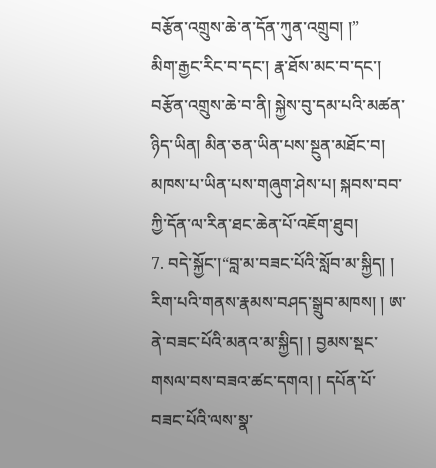བརྩོན་འགྲུས་ཆེ་ན་དོན་ཀུན་འགྲུབ། །”
མིག་རྒྱང་རིང་བ་དང་། རྣ་ཐོས་མང་བ་དང་། བརྩོན་འགྲུས་ཆེ་བ་ནི། སྐྱེས་བུ་དམ་པའི་མཚན་ཉིད་ཡིན། མིན་ཅན་ཡིན་པས་སྔུན་མཐོང་བ། མཁས་པ་ཡིན་པས་གཞུག་ཤེས་པ། སྐབས་བབ་ཀྱི་དོན་ལ་རིན་ཐང་ཆེན་པོ་འཇོག་ཐུབ།
7. བདེ་སྐྱོང་།“བླ་མ་བཟང་པོའི་སློབ་མ་སྐྱིད། །
རིག་པའི་གནས་རྣམས་བཤད་སྒྲུབ་མཁས། ། ཨ་ནེ་བཟང་པོའི་མནའ་མ་སྐྱིད། ། བྱམས་སྡང་གསལ་བས་བཟའ་ཚང་དགའ། ། དཔོན་པོ་བཟང་པོའི་ལས་སྣ་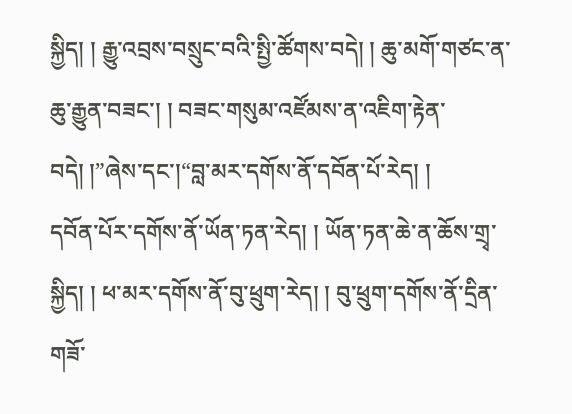སྐྱིད། ། རྒྱུ་འབྲས་བསྲུང་བའི་སྤྱི་ཚོགས་བདེ། ། ཆུ་མགོ་གཙང་ན་ཆུ་རྒྱུན་བཟང་། ། བཟང་གསུམ་འཛོམས་ན་འཇིག་རྟེན་བདེ། །”ཞེས་དང་།“བླ་མར་དགོས་ནོ་དབོན་པོ་རེད། །
དབོན་པོར་དགོས་ནོ་ཡོན་ཏན་རེད། ། ཡོན་ཏན་ཆེ་ན་ཆོས་གྲྭ་སྐྱིད། ། ཕ་མར་དགོས་ནོ་བུ་ཕྲུག་རེད། ། བུ་ཕྲུག་དགོས་ནོ་དྲིན་གཟོ་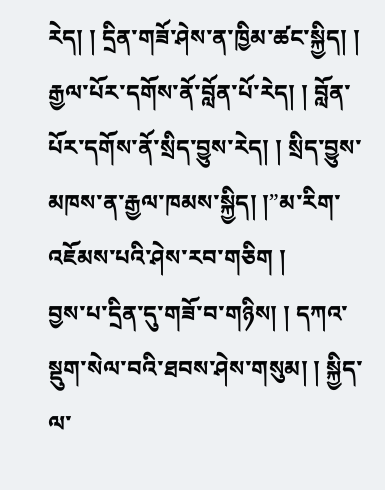རེད། ། དྲིན་གཟོ་ཤེས་ན་ཁྱིམ་ཚང་སྐྱིད། ། རྒྱལ་པོར་དགོས་ནོ་བློན་པོ་རེད། ། བློན་པོར་དགོས་ནོ་སྲིད་བྱུས་རེད། ། སྲིད་བྱུས་མཁས་ན་རྒྱལ་ཁམས་སྐྱིད། །”མ་རིག་འཇོམས་པའི་ཤེས་རབ་གཅིག །
བྱས་པ་དྲིན་དུ་གཟོ་བ་གཉིས། ། དཀའ་སྡུག་སེལ་བའི་ཐབས་ཤེས་གསུམ། ། སྐྱིད་ལ་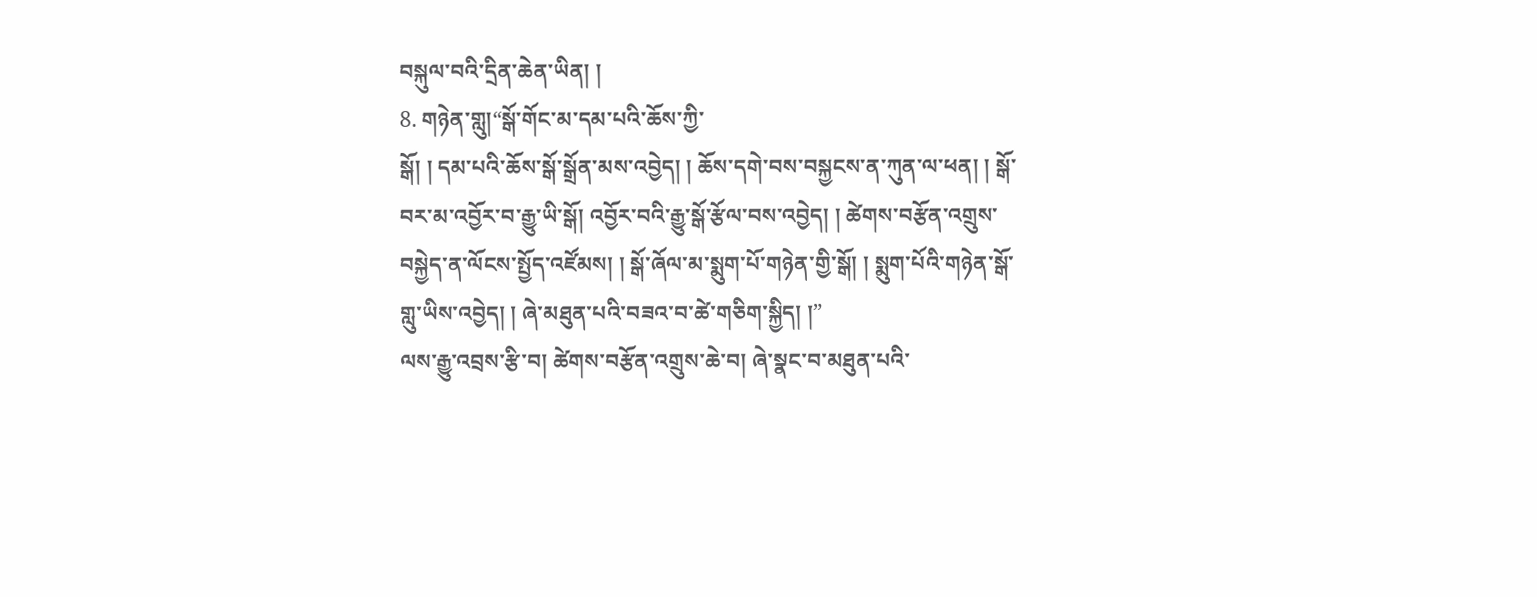བསྐུལ་བའི་དྲིན་ཆེན་ཡིན། །
8. གཉེན་གླུ།“སྒོ་གོང་མ་དམ་པའི་ཆོས་ཀྱི་
སྒོ། ། དམ་པའི་ཆོས་སྒོ་སྒྲོན་མས་འབྱེད། ། ཆོས་དགེ་བས་བསྐྱངས་ན་ཀུན་ལ་ཕན། ། སྒོ་བར་མ་འབྱོར་བ་རྒྱུ་ཡི་སྒོ། འབྱོར་བའི་རྒྱུ་སྒོ་རྩོལ་བས་འབྱེད། ། ཚེགས་བརྩོན་འགྲུས་བསྐྱེད་ན་ལོངས་སྤྱོད་འཛོམས། ། སྒོ་ཞོལ་མ་སྨུག་པོ་གཉེན་གྱི་སྒོ། ། སྨུག་པོའི་གཉེན་སྒོ་གླུ་ཡིས་འབྱེད། ། ཞེ་མཐུན་པའི་བཟའ་བ་ཚེ་གཅིག་སྐྱིད། །”
ལས་རྒྱུ་འབྲས་རྩི་བ། ཚེགས་བརྩོན་འགྲུས་ཆེ་བ། ཞེ་སྣང་བ་མཐུན་པའི་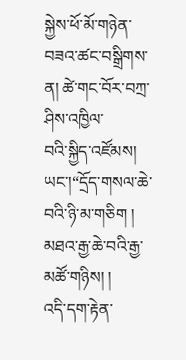སྐྱེས་ཕོ་མོ་གཉེན་བཟའ་ཚང་བསྒྲིགས་ན། ཚེ་གང་བོར་བཀྲ་ཤིས་འཁྱིལ་
བའི་སྐྱིད་འཛོམས། ཡང་།“དྲོད་གསལ་ཆེ་བའི་ཉི་མ་གཅིག ། མཐའ་རྒྱ་ཆེ་བའི་རྒྱ་མཚོ་གཉིས། །
འདི་དག་རྟེན་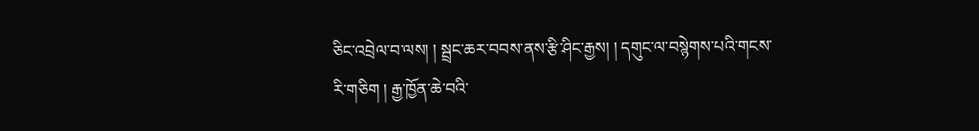ཅིང་འབྲེལ་བ་ལས། ། སྦྲང་ཆར་བབས་ནས་རྩི་ཤིང་རྒྱས། ། དགུང་ལ་བསྙེགས་པའི་གངས་
རི་གཅིག ། རྒྱ་ཁྱོན་ཆེ་བའི་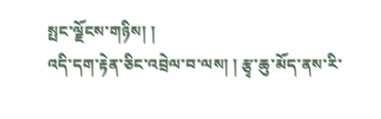སྤང་ལྗོངས་གཉིས། །
འདི་དག་རྟེན་ཅིང་འབྲེལ་བ་ལས། ། རྩྭ་ཆུ་མོད་ནས་རི་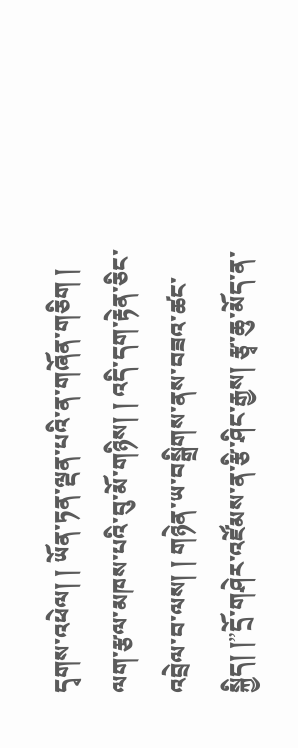དྭགས་འཕེལ། ། ཡོན་ཏན་ལྡན་པའི་ན་གཞོན་གཅིག ། ལག་རྩལ་མཁས་པའི་བུ་མོ་གཉིས། ། འདི་དག་རྟེན་ཅིང་འབྲེལ་བ་ལས། ། གཉེན་ཡ་བསྒྲིགས་ནས་བཟའ་ཚང་སྐྱིད། །”དྲོ་གཤེར་འཛོམས་ན་རྩི་ཤིང་རྒྱས། རྩྭ་ཆུ་མོད་ན་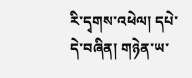རི་དྭགས་འཕེལ། དཔེ་དེ་བཞིན། གཉེན་ཡ་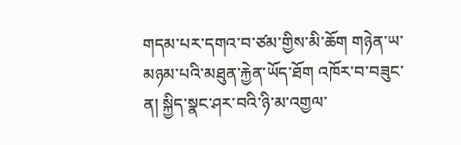གདམ་པར་དགའ་བ་ཙམ་གྱིས་མི་ཆོག གཉེན་ཡ་མཉམ་པའི་མཐུན་རྐྱེན་ཡོད་ཐོག འཁོར་བ་བཟུང་ན། སྐྱིད་སྣང་ཤར་བའི་ཉི་མ་འགྱལ་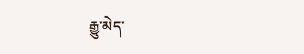རྒྱུ་མེད་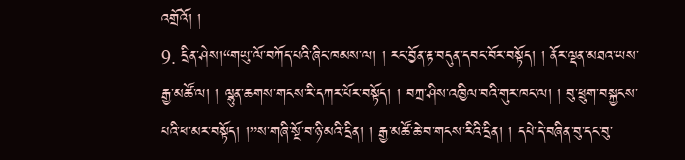འགྲོའོ། །
9. དྲིན་ཤེས།“གཡུ་ལོ་བཀོད་པའི་ཞིང་ཁམས་ལ། ། རང་བྱོན་རྟ་བདུན་དབང་བོར་བསྟོད། ། ནོར་ལྡན་མཐའ་ཡས་རྒྱ་མཚོ་ལ། ། ལྷུན་ཆགས་གངས་རི་དཀར་པོར་བསྟོད། ། བཀྲ་ཤིས་འཁྱིལ་བའི་གུར་ཁང་ལ། ། བུ་ཕྲུག་བསྐྱངས་པའི་ཕ་མར་བསྟོད། །”ས་གཞི་སྔོ་བ་ཉི་མའི་དྲིན། ། རྒྱ་མཚོ་ཆེ་བ་གངས་རིའི་དྲིན། ། དཔེ་དེ་བཞིན་བུ་དང་བུ་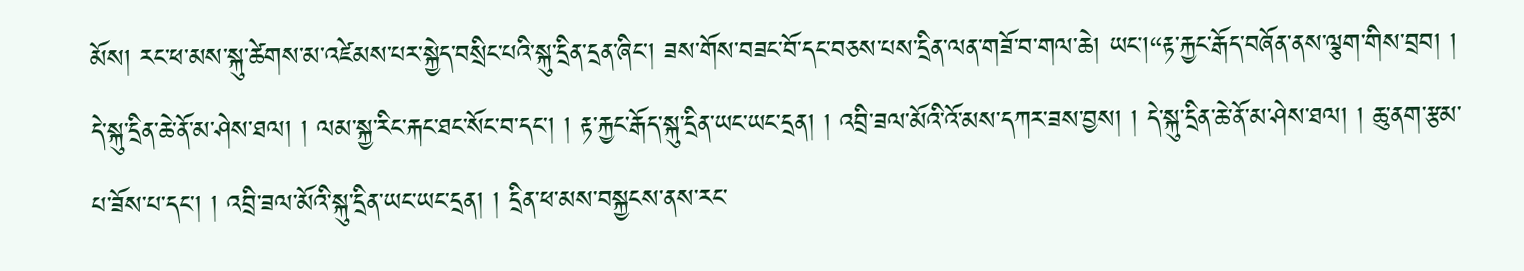མོས། རང་ཕ་མས་སྐུ་ཚེགས་མ་འཛེམས་པར་སྐྱེད་བསྲིང་པའི་སྐུ་དྲིན་དྲན་ཞིང་། ཟས་གོས་བཟང་བོ་དང་བཅས་པས་དྲིན་ལན་གཟོ་བ་གལ་ཆེ། ཡང།“རྟ་རྐྱང་རྒོད་བཞོན་ནས་ལྕག་གིས་བྲབ། ། དེ་སྐུ་དྲིན་ཆེ་ནོ་མ་ཤེས་ཐལ། ། ལམ་སྐྱ་རིང་རྐང་ཐང་སོང་བ་དང་། ། རྟ་རྐྱང་རྒོད་སྐུ་དྲིན་ཡང་ཡང་དྲན། ། འབྲི་ཟལ་མོའི་འོ་མས་དཀར་ཟས་བྱས། ། དེ་སྐུ་དྲིན་ཆེ་ནོ་མ་ཤེས་ཐལ། ། ཆུ་ནག་རྩམ་པ་ཟོས་པ་དང་། ། འབྲི་ཟལ་མོའི་སྐུ་དྲིན་ཡང་ཡང་དྲན། ། དྲིན་ཕ་མས་བསྐྱངས་ནས་རང་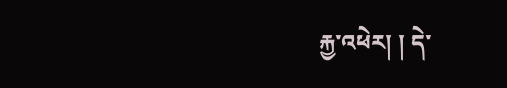རྐྱ་འཕེར། ། དེ་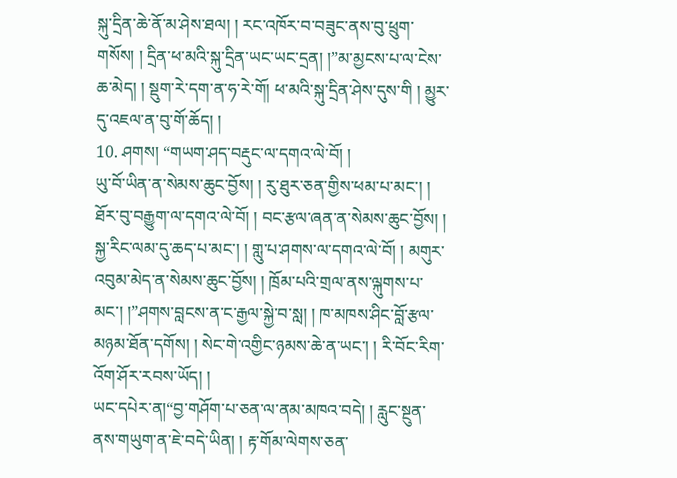སྐུ་དྲིན་ཆེ་ནོ་མ་ཤེས་ཐལ། ། རང་འཁོར་བ་བཟུང་ནས་བུ་ཕྲུག་གསོས། ། དྲིན་ཕ་མའི་སྐུ་དྲིན་ཡང་ཡང་དྲན། །”མ་མྱངས་པ་ལ་ངེས་ཆ་མེད། ། སྡུག་རེ་དག་ན་ཧ་རེ་གོ། ཕ་མའི་སྐུ་དྲིན་ཤེས་དུས་གི ། མྱུར་དུ་འཇལ་ན་བུ་གོ་ཆོད། །
10. ཤགས། “གཡག་ཤད་བརྡུང་ལ་དགའ་ལེ་བོ། །
ཡུ་བོ་ཡིན་ན་སེམས་ཆུང་བྱོས། ། རུ་ཐུར་ཅན་གྱིས་ཕམ་པ་མང་། ། ཐོར་བུ་བརྒྱུག་ལ་དགའ་ལེ་བོ། ། བང་རྩལ་ཞན་ན་སེམས་ཆུང་བྱོས། ། སྐྱ་རིང་ལམ་དུ་ཆད་པ་མང་། ། གླུ་པ་ཤགས་ལ་དགའ་ལེ་བོ། ། མགུར་འབུམ་མེད་ན་སེམས་ཆུང་བྱོས། ། ཁྲོམ་པའི་གྲལ་ནས་ལྐུགས་པ་མང་། །”ཤགས་བླངས་ན་ང་རྒྱལ་སྐྱེ་བ་སླ། ། ཁ་མཁས་ཤིང་བློ་རྩལ་མཉམ་ཐོན་དགོས། ། སེང་གེ་འགྱིང་ཉམས་ཆེ་ན་ཡང་། ། རི་བོང་རིག་འོག་ཤོར་རབས་ཡོད། །
ཡང་དཔེར་ན།“བྱ་གཤོག་པ་ཅན་ལ་ནམ་མཁའ་བདེ། ། རླུང་སྔུན་ནས་གཡུག་ན་ཇེ་བདེ་ཡིན། ། རྟ་གོམ་ལེགས་ཅན་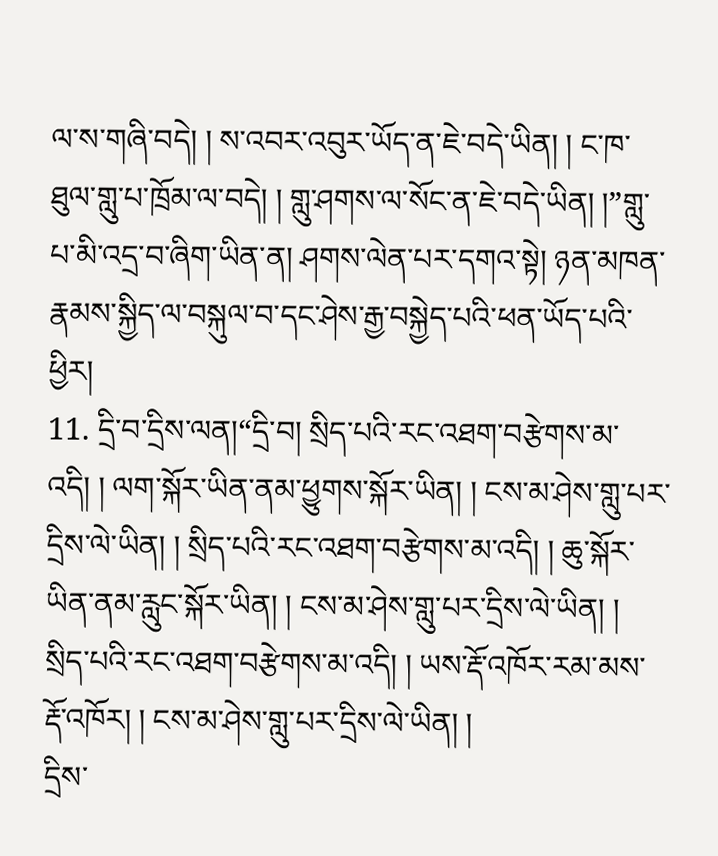ལ་ས་གཞི་བདེ། ། ས་འབར་འབུར་ཡོད་ན་ཇེ་བདེ་ཡིན། ། ང་ཁ་ཐུལ་གླུ་པ་ཁྲོམ་ལ་བདེ། ། གླུ་ཤགས་ལ་སོང་ན་ཇེ་བདེ་ཡིན། །”གླུ་པ་མི་འདྲ་བ་ཞིག་ཡིན་ན། ཤགས་ལེན་པར་དགའ་སྟེ། ཉན་མཁན་རྣམས་སྐྱིད་ལ་བསྐུལ་བ་དང་ཤེས་རྒྱ་བསྐྱེད་པའི་ཕན་ཡོད་པའི་ཕྱིར།
11. དྲི་བ་དྲིས་ལན།“དྲི་བ། སྲིད་པའི་རང་འཐག་བརྩེགས་མ་འདི། ། ལག་སྐོར་ཡིན་ནམ་ཕྱུགས་སྐོར་ཡིན། ། ངས་མ་ཤེས་གླུ་པར་དྲིས་ལེ་ཡིན། ། སྲིད་པའི་རང་འཐག་བརྩེགས་མ་འདི། ། ཆུ་སྐོར་ཡིན་ནམ་རླུང་སྐོར་ཡིན། ། ངས་མ་ཤེས་གླུ་པར་དྲིས་ལེ་ཡིན། ། སྲིད་པའི་རང་འཐག་བརྩེགས་མ་འདི། ། ཡས་རྡོ་འཁོར་རམ་མས་རྡོ་འཁོར། ། ངས་མ་ཤེས་གླུ་པར་དྲིས་ལེ་ཡིན། །
དྲིས་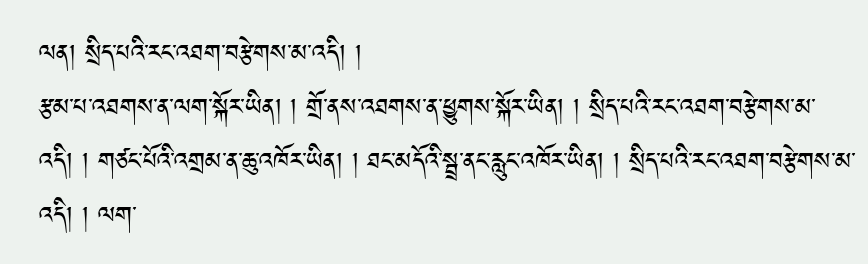ལན། སྲིད་པའི་རང་འཐག་བརྩེགས་མ་འདི། །
རྩམ་པ་འཐགས་ན་ལག་སྐོར་ཡིན། ། གྲོ་ནས་འཐགས་ན་ཕྱུགས་སྐོར་ཡིན། ། སྲིད་པའི་རང་འཐག་བརྩེགས་མ་
འདི། ། གཙང་པོའི་འགྲམ་ན་ཆུ་འཁོར་ཡིན། ། ཐང་མདོའི་སྦྲ་ནང་རླུང་འཁོར་ཡིན། ། སྲིད་པའི་རང་འཐག་བརྩེགས་མ་འདི། ། ལག་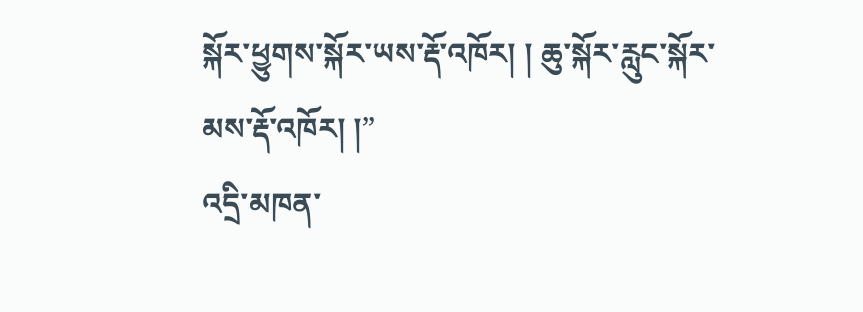སྐོར་ཕྱུགས་སྐོར་ཡས་རྡོ་འཁོར། ། ཆུ་སྐོར་རླུང་སྐོར་མས་རྡོ་འཁོར། །”
འདྲི་མཁན་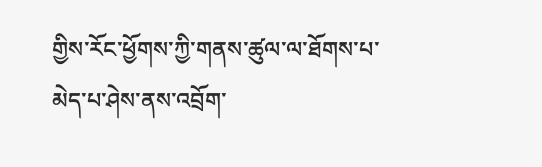གྱིས་རོང་ཕྱོགས་ཀྱི་གནས་ཚུལ་ལ་ཐོགས་པ་མེད་པ་ཤེས་ནས་འབྲོག་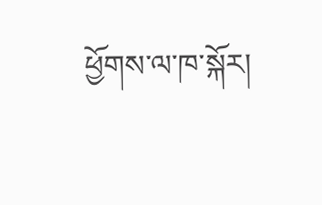ཕྱོགས་ལ་ཁ་སྐོར།